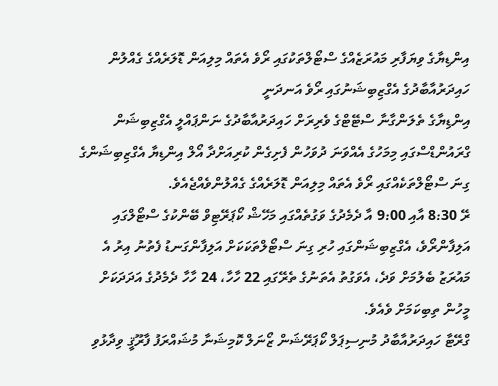އިންޑިޔާގެ ވިޔަފާރި މައުރަޒެއްގެ ސްޓޯލްތަކުގައި ރޯވެ އެތައް މިލިއަން ޑޮލަރެއްގެ ގެއްލުން
ހައިދަރުއާބާދުގެ އެގްޒިބިޝަނުގައި ރޯވެ އަނދަނީ
އިންޑިޔާގެ ތެލަންގާނާ ސްޓޭޓްގެ ވެރިރަށް ހައިދަރުއާބާދުގެ ނަންޕައްލީ އެގްޒިބިޝަން ގްރައުންޑްސްގައި މިމަހުގެ އެއްވަނަ ދުވަހުން ފެށިގެން ކުރިއަށްދާ އޯލް އިންޑިޔާ އެގްޒިބިޝަންގެ ގިނަ ސްޓޯލްތަކެއްގައި ރޯވެ އެތައް މިލިއަން ޑޮލަރެއްގެ ގެއްލުންވެއްޖެއެވެ.
ރޭ 8:30 އާއި 9:00 އާ ދެމެދުގެ ވަގުތެއްގައި މަހޭޝް ކޯޕަރޭޓިވް ބޭންކުގެ ސްޓޯލްގައި އަލިފާންރޯވެ، އެގްޒިބިޝަންގައި ހުރި ގިނަ ސްޓޯލްތަކަކަށް އަލިފާންގަނޑު ފެތުނު އިރު އެ މައުރަޒު ބެލުމަށް ވަދެ، އެވަގުތު އެތަނުގެ ތެރޭގައި 22 ހާހާ، 24 ހާހާ ދެމެދުގެ އަދަދަކަށް މީހުން ތިބިކަމަށް ވެއެވެ.
ގްރޭޓާ ހައިދަރުއާބާދު މުނިސިޕަލް ކޯޕަރޭޝަން ޒޯނަލް ކޮމިޝަނާ މުޝައްރަފު ފާރޫޤީ ވިދާޅުވި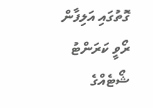ގޮތުގައި އަލިފާން ރޯވީ ކަރަންޓު ޝޯޓެއްގެ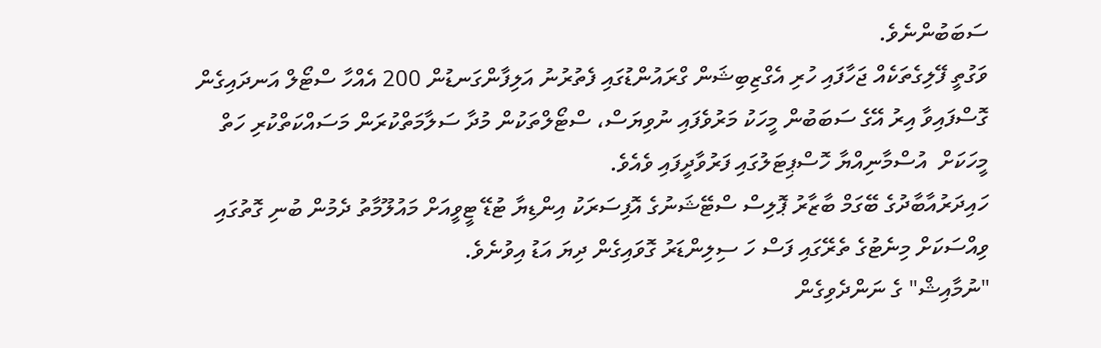ސަބަބުންނެވެ.
ވަގުތީ ފޭލިގެތަކެއް ޖަހާފައި ހުރި އެގްޒިބިޝަން ގްރައުންޑުގައި ފެތުރުނު އަލިފާންގަނޑުން 200 އެއްހާ ސްޓޯލް އަނދައިގެން ގޮސްފައިވާ އިރު އޭގެ ސަބަބުން މީހަކު މަރުވެފައި ނުވިޔަސް، ސްޓޯލްތަކުން މުދާ ސަލާމަތްކުރަން މަސައްކަތްކުރި ހަތް މީހަކަށް  އުސްމާނިއްޔާ ހޮސްޕިޓަލުގައި ފަރުވާދީފައި ވެއެވެ.
ހައިދަރުއާބާދުގެ ބޭގަމް ބާޒާރު ޕޮލިސް ސްޓޭޝަނުގެ އޮފިސަރަކު އިންޑިޔާ ޓުޑޭ ޓީވީއަށް މައުލޫމާތު ދެމުން ބުނި ގޮތުގައި ވިއްސަކަށް މިނެޓުގެ ތެރޭގައި ފަސް ހަ ސިލިންޑަރު ގޮވައިގެން ދިޔަ އަޑު އިވުނެވެ.
"ނުމާއިޝް" ގެ ނަންދެވިގެން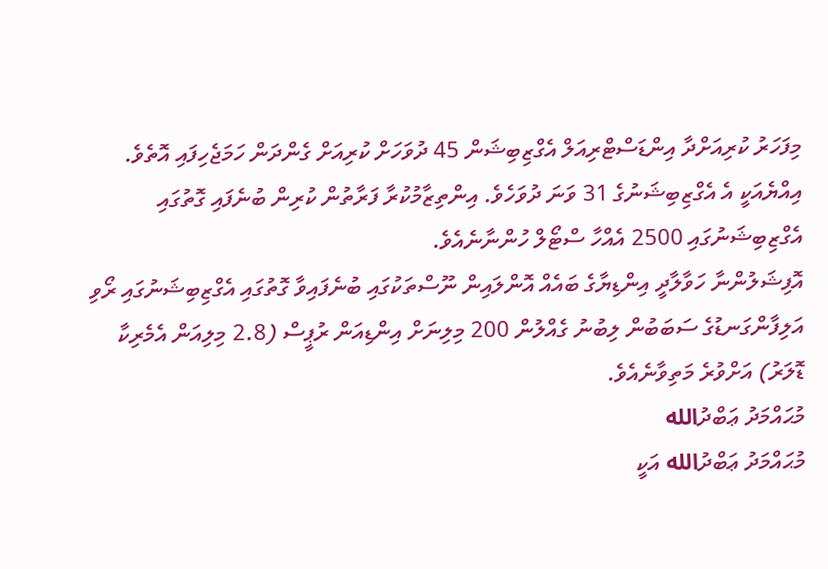މިފަހަރު ކުރިއަށްދާ އިންޑަސްޓްރިއަލް އެގްޒިބިޝަން 45 ދުވަހަށް ކުރިއަށް ގެންދަން ހަމަޖެހިފައި އޮތެވެ. އިއްޔެއަކީ އެ އެގްޒިބިޝަނުގެ 31 ވަނަ ދުވަހެވެ. އިންތިޒާމުކުރާ ފަރާތުން ކުރިން ބުނެފައި ގޮތުގައި އެގްޒިބިޝަނުގައި 2500 އެއްހާ ސްޓޯލް ހުންނާނެއެވެ.
އޮފިޝަލުންނާ ހަވާލާދީ އިންޑިޔާގެ ބައެއް އޮންލައިން ނޫސްތަކުގައި ބުނެފައިވާ ގޮތުގައި އެގްޒިބިޝަނުގައި ރޯވި އަލިފާންގަނޑުގެ ސަބަބުން ލިބުނު ގެއްލުން 200 މިލިނަށް އިންޑިއަން ރުޕީސް (2.8 މިލިއަން އެމެރިކާ ޑޮލަރު) އަށްވުރެ މަތިވާނެއެވެ.
މުޙައްމަދު ޢަބްދުالله
މުޙައްމަދު ޢަބްދުالله އަކީ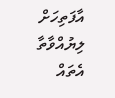އާފަތިހަށް ލިޔުއްވާތާ އެތައް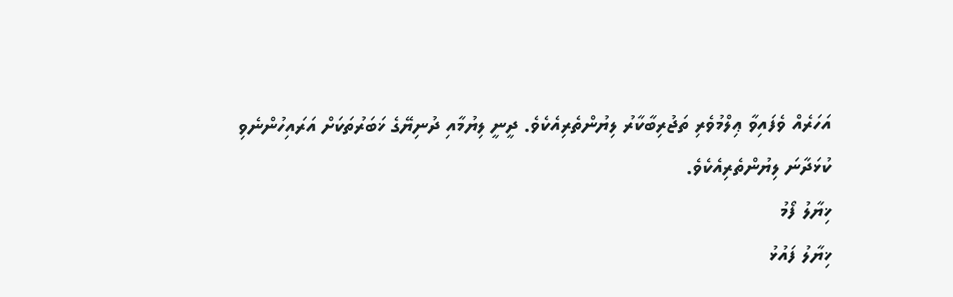އަހަރެއް ވެފައިވާ ޢިލްމުވެރި ތަޖުރިބާކާރު ލިޔުންތެރިއެކެވެ. ދީނީ ލިޔުމާއި ދުނިޔޭގެ ޚަބަރުތަކަށް އަރައިހުންނެވި ކުޅަދާނަ ލިޔުންތެރިއެކެވެ.
ޚިޔާލު ފޯމު
ޚިޔާލު ފައުޅު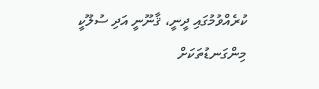ކުރެއްވުމުގައި ދީނީ، ޤާނޫނީ އަދި ސުލޫކީ މިންގަނޑުތަކަށް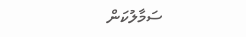ސަމާލުކަން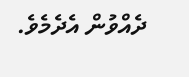ދެއްވުން އެދެމެވެ.